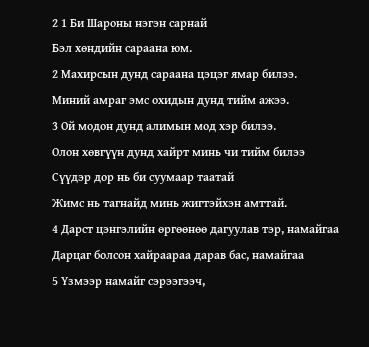2 1 Би Шароны нэгэн сарнай
Бэл хөндийн сараана юм.
2 Махирсын дунд сараана цэцэг ямар билээ.
Миний амраг эмс охидын дунд тийм ажээ.
3 Ой модон дунд алимын мод хэр билээ.
Олон хөвгүүн дунд хайрт минь чи тийм билээ
Сүүдэр дор нь би суумаар таатай
Жимс нь тагнайд минь жигтэйхэн амттай.
4 Дарст цэнгэлийн өргөөнөө дагуулав тэр, намайгаа
Дарцаг болсон хайраараа дарав бас, намайгаа
5 Үзмээр намайг сэрээгээч,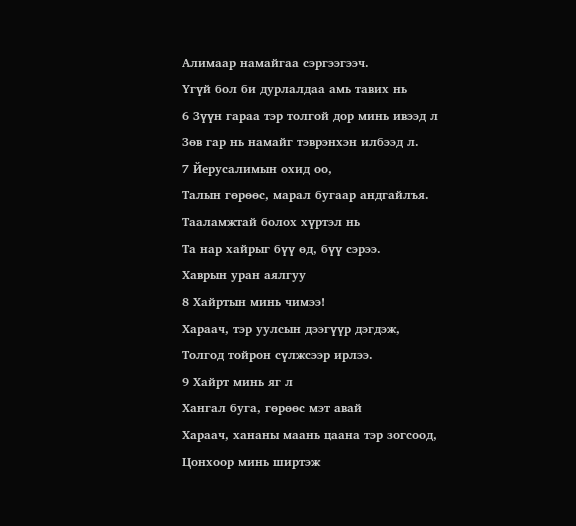Алимаар намайгаа сэргээгээч.
Үгүй бол би дурлалдаа амь тавих нь
6 Зүүн гараа тэр толгой дор минь ивээд л
Зөв гар нь намайг тэврэнхэн илбээд л.
7 Йерусалимын охид оо,
Талын гөрөөс, марал бугаар андгайлъя.
Тааламжтай болох хүртэл нь
Та нар хайрыг бүү өд, бүү сэрээ.
Хаврын уран аялгуу
8 Хайртын минь чимээ!
Хараач, тэр уулсын дээгүүр дэгдэж,
Толгод тойрон сүлжсээр ирлээ.
9 Хайрт минь яг л
Хангал буга, гөрөөс мэт авай
Хараач, хананы маань цаана тэр зогсоод,
Цонхоор минь ширтэж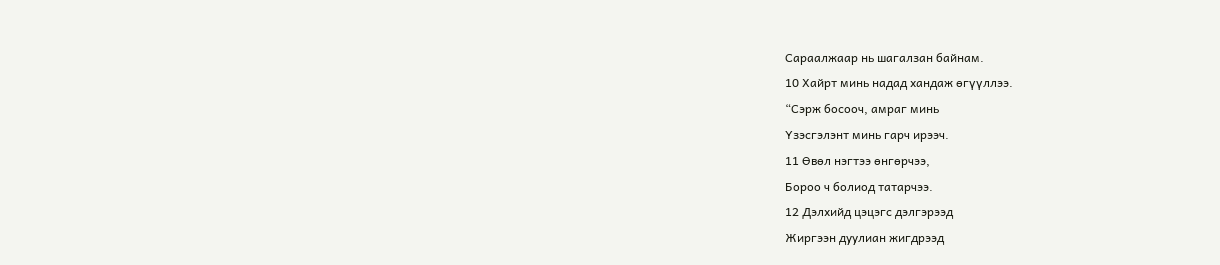Сараалжаар нь шагалзан байнам.
10 Хайрт минь надад хандаж өгүүллээ.
“Сэрж босооч, амраг минь
Үзэсгэлэнт минь гарч ирээч.
11 Өвөл нэгтээ өнгөрчээ,
Бороо ч болиод татарчээ.
12 Дэлхийд цэцэгс дэлгэрээд
Жиргээн дуулиан жигдрээд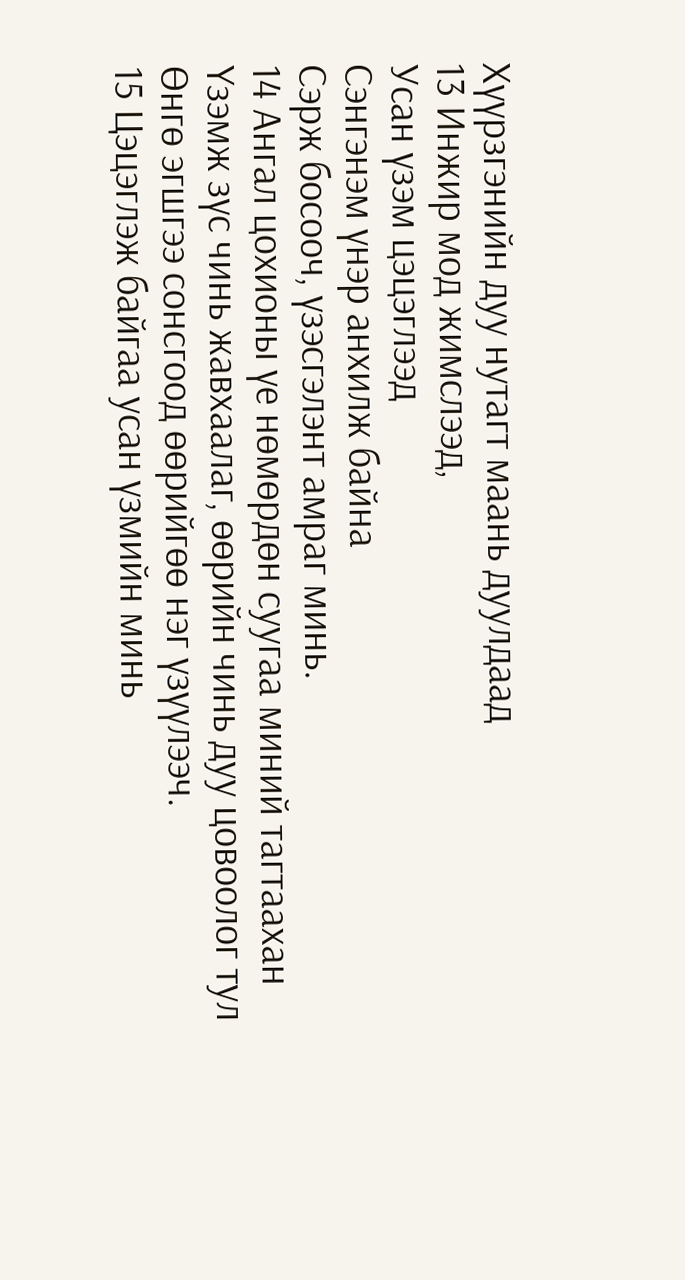Хүүрзгэнийн дуу нутагт маань дуулдаад
13 Инжир мод жимслээд,
Усан үзэм цэцэглээд
Сэнгэнэм үнэр анхилж байна
Сэрж босооч, үзэсгэлэнт амраг минь.
14 Ангал цохионы үе нөмөрдөн суугаа миний тагтаахан
Үзэмж зүс чинь жавхаалаг, өөрийн чинь дуу цовоолог тул
Өнгө эгшгээ сонсгоод өөрийгөө нэг үзүүлээч.
15 Цэцэглэж байгаа усан үзмийн минь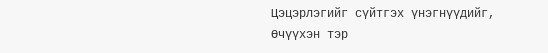Цэцэрлэгийг сүйтгэх үнэгнүүдийг,
Өчүүхэн тэр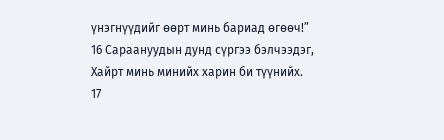үнэгнүүдийг өөрт минь бариад өгөөч!”
16 Сараануудын дунд сүргээ бэлчээдэг,
Хайрт минь минийх харин би түүнийх.
17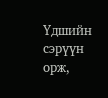Үдшийн сэрүүн орж,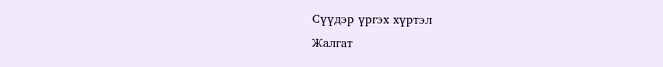Сүүдэр үргэх хүртэл
Жалгат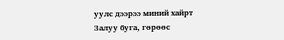уулс дээрээ миний хайрт
Залуу буга, гөрөөс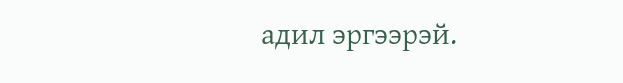адил эргээрэй.